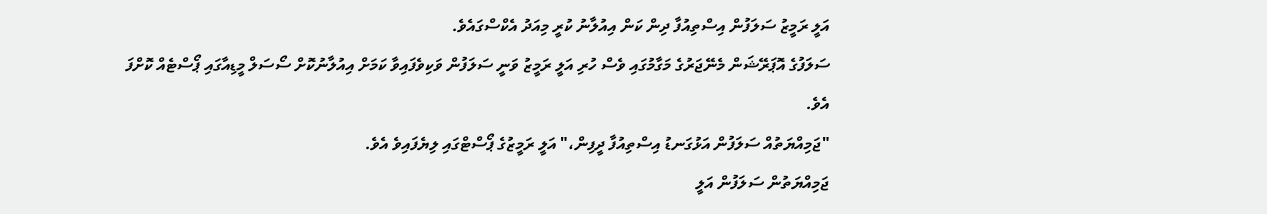އަލީ ރަމީޒު ސަލަފުން އިސްތިއުފާ ދިން ކަން އިއުލާނު ކުރީ މިއަދު އެކްސްގައެވެ.
ސަލަފުގެ އޮޕަރޭޝަން މެނޭޖަރުގެ މަގާމުގައި ވެސް ހުރި އަލީ ރަމީޒު ވަނީ ސަލަފުން ވަކިވެފައިވާ ކަމަށް އިއުލާނުކޮށް ސޯސަލް މީޑިއާގައި ޕޯސްޓެއް ކޮށްފަ އެވެ.
"ޖަމިއްޔަތުއް ސަލަފުން އަޅުގަނޑު އިސްތިއުފާ ދީފިން،" އަލީ ރަމީޒުގެ ޕޯސްޓްގައި ލިޔެފައިވެ އެވެ.
ޖަމިއްޔަތުން ސަލަފުން އަލީ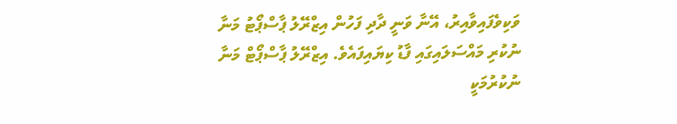ވަކިވެފައިވާއިރު، އޭނާ ވަނީ ދާދި ފަހުން އިޒްރޭލު ޕާސްޕޯޓު މަނާ ނުކުރި މައްސަލައިގައި ފާޑު ކިޔައިފައެވެ. އިޒްރޭލު ޕާސްޕޯޓް މަނާ ނުކުރުމަކީ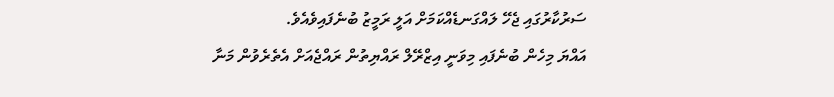ސަރުކާރުގައި ޖެހޭ ލައްގަނޑެއްކަމަށް އަލީ ރަމީޒު ބުނެފައިވެއެވެ.
އައްޔަ މިހެން ބުނެފައި މިވަނީ އިޒްރޭލް ރައްޔިތުން ރައްޖެއަށް އެތެރެވުން މަނާ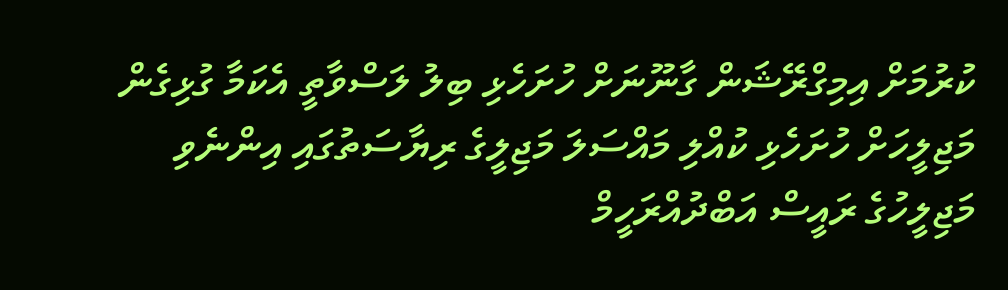ކުރުމަށް އިމިގްރޭޝަން ގާނޫނަށް ހުށަހެޅި ބިލު ލަސްވާތީ އެކަމާ ގުޅިގެން މަޖިލީހަށް ހުށަހެޅި ކުއްލި މައްސަލަ މަޖިލީގެ ރިޔާސަތުގައި އިންނެވި މަޖިލީހުގެ ރައީސް އަބްދުއްރަހީމް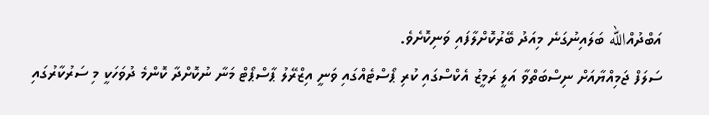އަބްދުއްالله ބަލައިނުގަނެ މިއަދު ބޭރުކޮށްލާފައި ވަނިކޮށެވެ.
ސަލަފް ޖަމިއްޔާއަށް ނިސްބަތްވާ އަލީ ރަމީޒު އެކްސްގައި ކުރި ޕޯސްޓެއްގައި ވަނީ އިޒްރޭލު ޕާސްޕޯޓް މަނާ ނުކޮށްދާ ކޮންމެ ދުވަހަކީ މި ސަރުކާރުގައި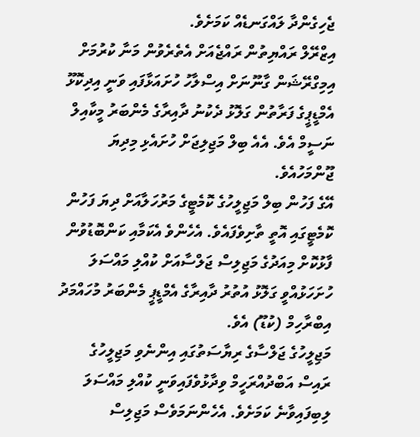ޖެހިގެންދާ ލައްގަނޑެއް ކަމަށެވެ.
އިޒްރޭލް ރައްޔިތުން ރައްޖެއަށް އެތެރެވުން މަނާ ކުރުމަށް އިމިގްރޭޝަން ގާނޫނަށް އިސްލާހު ހުށައަޅާފައި ވަނީ އިދިކޮޅޫ އެމްޑީޕީގެ ފަރާތުން ގަލޮޅު ދެކުނު ދާއިރާގެ މެންބަރު މީކާއިލް ނަސީމް އެވެ. އެއެ ބިލް މަޖިލިޖަށް ހުށައެޅި މިދިޔަ ޖޫންމަހުއެވެ.
އޭގެ ފަހުން ބިލް މަޖިލީހުގެ ކޮމެޓީގެ މަރުހަލާއަށް ދިޔަ ފަހުން ކޮމެޓީގައި އޮތީ ތާށިވެފައެވެ. އެހެންވެ އެކަމާއި ކަންބޮޑުވުން ފާޅުކޮށް މިއަދުގެ މަޖިލިސް ޖަލްސާއަށް ކުއްލި މައްސަލަ ހުށަހަޅުއްވީ ގަލޮޅު އުތުރު ދާއިރާގެ އެމްޑީޕީ މެންބަރު މުހައްމަދު އިބްރާހިމް (ކުޑޫ) އެވެ.
މަޖިލީހުގެ ޖަލްސާގެ ރިޔާސަތުގައި އިންނެވި މަޖިލީހުގެ ރައިސް އަބްދުއްރަހީމް ވިދާޅުވެފައިވަނީ ކުއްލި މައްސަލަ ލިބިފައިވާނެ ކަމަށެވެ. އެހެންނަމަވެސް މަޖިލިސް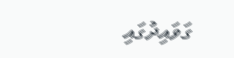ގަވައިދުގައި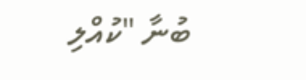ބުނާ "ކުއްލި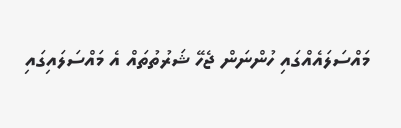މައްސަލައެއްގައި ހުންނަން ޖެހޭ ޝަރުތުތައް އެ މައްސަލައިގައި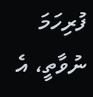ފުރިހަމަ ނުވާތީ، އެ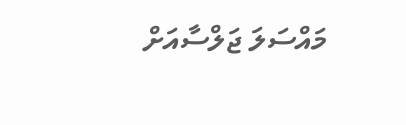މައްސަލަ ޖަލްސާއަށް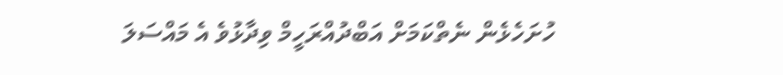ހުށަހެޅެން ނެތްކަމަށް އަބްދުއްރަހީމް ވިދާޅުވެ އެ މައްސަލަ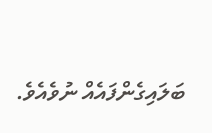ބަލައިގެންފައެއް ނުވެއެވެ.